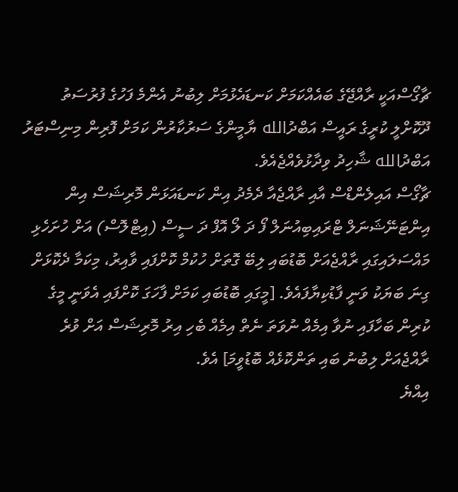ޗާގޯސްއަކީ ރާއްޖޭގެ ބައެއްކަމަށް ކަނޑައެޅުމަށް ލިބުނު އެންމެ ފަހުގެ ފުރުސަތު ދޫކޮށްލީ ކުރީގެ ރައީސް އަބްދުالله ޔާމީންގެ ސަރުކާރުން ކަމަށް ފޮރިން މިނިސްޓަރު އަބްދުالله ޝާހިދު ވިދާޅުވެއްޖެއެވެ.
ޗާގޯސް އައިލެންޑްސް އާއި ރާއްޖެއާ ދެމެދު އިން ކަނޑައަޅަން މޮރިޝަސް އިން އިންޓަނޭޝަނަލް ޓްރައިބިއުނަލް ފޯ ދަ ލޯ އޮފް ދަ ސީސް (އިޓްލޮސް) އަށް ހުށަހެޅި މައްސަލައިގައި ރާއްޖެއަށް ބޮޑުބައި ލިބޭ ގޮތަށް ހުކުމް ކޮށްފައި ވާއިރު، މިކަމާ ދެކޮޅަށް ގިނަ ބަޔަކު ވަނީ ފާޑުކިޔާފައެވެ. [މީގައި ބޮޑުބައި ކަމަށް ފާހަގަ ކޮށްފައި އެވަނީ މީގެ ކުރިން ބަހާފައި ނުވާ އިމެއް ނުވަތަ ނެތް އިމެއް ބެހި އިރު މޮރިޝަސް އަށް ވުރެ ރާއްޖެއަށް ލިބުނު ބައި ތަންކޮޅެއް ބޮޑުވީމަ] އެވެ.
އިއްޔެ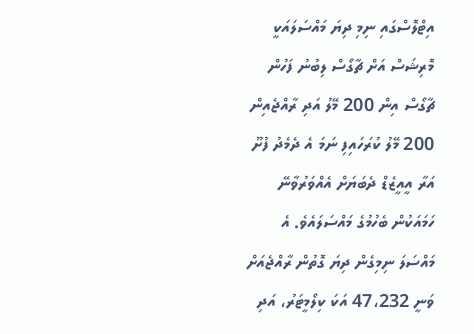އިޓްލޮސްގައި ނިމި ދިޔަ މައްސަލައަކީ މޮރިޝަސް އަށް ޗާގޯސް ލިބުނު ފަހުން ޗާގޯސް އިން 200 މޭލު އަދި ރާއްޖެއިން 200 މޭލު ކުރަހައިފި ނަމަ އެ ދެމެދު ފުށޫ އަރާ އީއީޒެޑް ދެބަޔަށް އެއްވަރުވާނޭ ހަމައަކުން ބެހުމުގެ މައްސަލައެވެ. އެ މައްސަލަ ނިމިގެން ދިޔަ ގޮތުން ރާއްޖެއަށް ވަނީ 47،232 އަކަ ކިލޯމީޓަރު، އަދި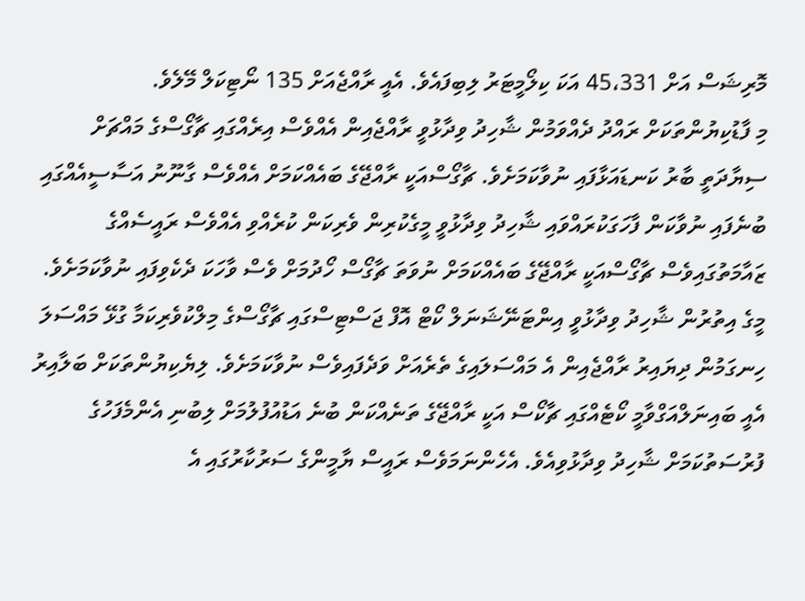މޮރިޝަސް އަށް 45،331 އަކަ ކިލޯމީޓަރު ލިބިފައެވެ. އެއީ ރާއްޖެއަށް 135 ނޯޓިކަލް މޭލެވެ.
މި ފާޑުކިޔުންތަކަށް ރައްދު ދެއްވަމުން ޝާހިދު ވިދާޅުވީ ރާއްޖެއިން އެއްވެސް އިރެއްގައި ޗާގޯސްގެ މައްޗަށް ސިޔާދަތީ ބާރު ކަނޑައަޅާފައި ނުވާކަމަށެވެ. ޗާގޯސްއަކީ ރާއްޖޭގެ ބައެއްކަމަށް އެއްވެސް ގާނޫނު އަސާސީއެއްގައި ބުނެފައި ނުވާކަން ފާހަގަކުރައްވައި ޝާހިދު ވިދާޅުވީ މީގެކުރިން ވެރިކަން ކުރެއްވި އެއްވެސް ރައީސެއްގެ ޒައާމަތުގައިވެސް ޗާގޯސްއަކީ ރާއްޖޭގެ ބައެއްކަމަށް ނުވަތަ ޗާގޯސް ހޯދުމަށް ވެސް ވާހަކަ ދެކެވިފައި ނުވާކަމަށެވެ.
މީގެ އިތުރުން ޝާހިދު ވިދާޅުވީ އިންޓަނޭޝަނަލް ކޯޓް އޮފް ޖަސްޓިސްގައި ޗާގޯސްގެ މިލްކުވެރިކަމާ ގުޅޭ މައްސަލަ ހިނގަމުން ދިޔައިރު ރާއްޖެއިން އެ މައްސަލައިގެ ތެރެއަށް ވަދެފައިވެސް ނުވާކަމަށެވެ. ލިޔެކިޔުންތަކަށް ބަލާއިރު އެއީ ބައިނަލްއަގްވާމީ ކޯޓެއްގައި ޗާކޯސް އަކީ ރާއްޖޭގެ ތަނެއްކަން ބުނެ އަޑުއުފުލުމަށް ލިބުނި އެންމެފަހުގެ ފުރުސަތުކަމަށް ޝާހިދު ވިދާޅުވިއެވެ. އެހެންނަމަވެސް ރައީސް ޔާމީންގެ ސަރުކާރުގައި އެ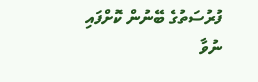ފުރުސަތުގެ ބޭނުން ކޮށްފައި ނުވާ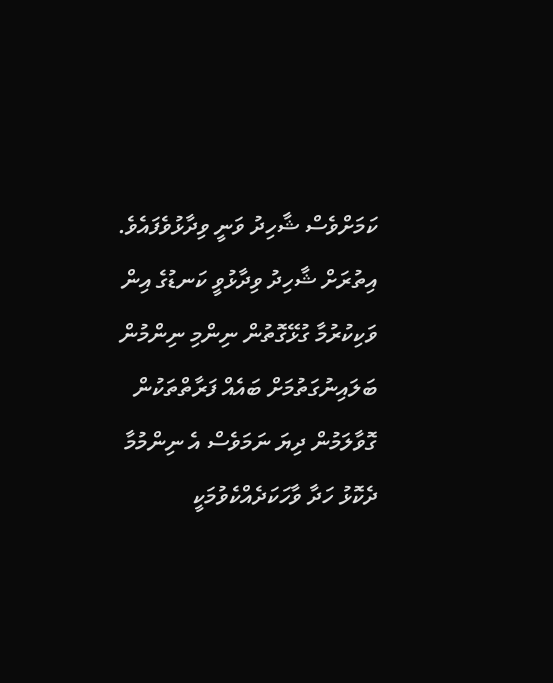ކަމަށްވެސް ޝާހިދު ވަނީ ވިދާޅުވެފައެވެ.
އިތުރަށް ޝާހިދު ވިދާޅުވީ ކަނޑުގެ އިން ވަކިކުރުމާ ގުޅޭގޮތުން ނިންމި ނިންމުން ބަލައިނުގަތުމަށް ބައެއް ފަރާތްތަކުން ގޮވާލަމުން ދިޔަ ނަމަވެސް އެ ނިންމުމާ ދެކޮޅު ހަދާ ވާހަކަދެއްކެވުމަކީ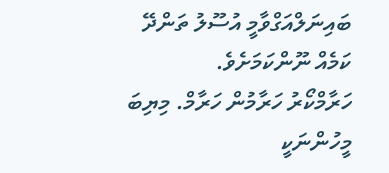ބައިނަލްއަގްވާމީ އުސޫލު ތަންދޭ ކަމެއް ނޫންކަމަށެވެ.
ހަރާމްކޯރު ހަރާމުން ހަރާމް. މިޔިބަ މީހުންނަކީ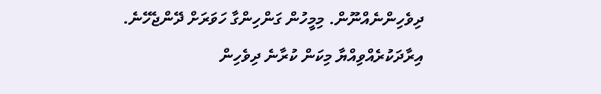ދިވެހިންނެއްނޫން. މިމީހުން ގަންހިންގާ ހަވަރަށް ދޭންޖެހޭނެ. އިރާދަކުރެއްވިއްޔާ މިކަން ކުރާނެ ދިވެހިން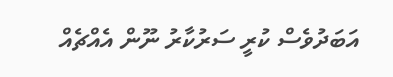އަބަދުވެސް ކުރީ ސަރުކާރު ނޫން އެއްޗެއް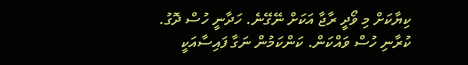ކިޔާކަށް މި ވޯދީ ރާޖާ އަކަށް ނޭގޭނެ. ހަދާނީ ހުސް ދޮގު. ކުރާނި ހުސް ވައްކަން. ކަންކަމުން ނަގާ ފައިސާއަކީ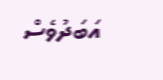އަބަދުވެސް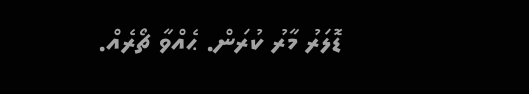ޑޮލަރު މާރު ކުރަން. ޙެއްވާ ޗޯރެއް.